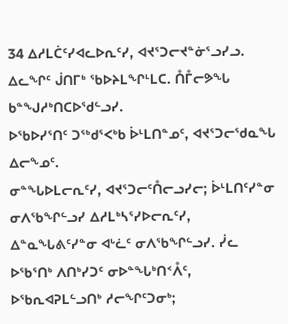34 ᐃᓱᒪᑖᑦᓯᐊᓚᐅᕆᑦᓯ, ᐊᔪᕐᑐᓕᔪᓐᓃᕐᓗᓯᓗ. ᐃᓚᖏᑦ ᒎᑎᒥᒃ ᖃᐅᔨᒪᖏᒻᒪᑕ. ᑍᒤᓕᕗᖓ ᑲᓐᖑᓱᒃᑎᑕᐅᖁᓪᓗᓯ.
ᐅᖃᐅᓯᕐᑎᑦ ᑐᖅᑯᕐᐸᒃᑲ ᐆᒻᒪᑎᓐᓄᑦ, ᐊᔪᕐᑐᓕᖁᓇᖓ ᐃᓕᖕᓄᑦ.
ᓂᓐᖓᐅᒪᓕᕆᑦᓯ, ᐊᔪᕐᑐᓕᑦᑍᓕᓗᓯᓕ; ᐆᒻᒪᑎᑦᓯᓐᓂ ᓂᐱᖃᖏᓪᓗᓯ ᐃᓱᒪᒃᓴᕐᓯᐅᓕᕆᑦᓯ, ᐃᓐᓇᖓᕕᑦᓯᓐᓂ ᐊᒡᓛᑦ ᓂᐱᖃᖏᓪᓗᓯ. ᓰᓚ
ᐅᖃᕐᑎᒃ ᐱᑎᒃᓯᑐᑦ ᓂᐅᓐᖓᒃᑎᑉᐰᑦ, ᐅᖃᕆᐊᕈᒪᓪᓗᑎᒃ ᓱᓕᖏᑦᑐᓂᒃ;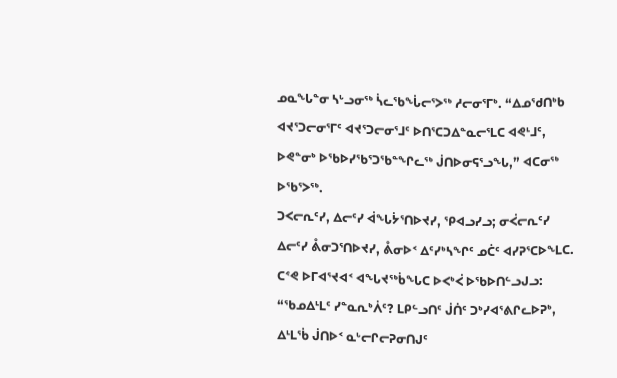ᓄᓇᖓᓐᓂ ᓴᒡᓗᓂᖅ ᓵᓚᖃᖔᓕᕐᐳᖅ ᓱᓕᓂᕐᒥᒃ. “ᐃᓄᖁᑎᒃᑲ ᐊᔪᕐᑐᓕᓂᕐᒥᑦ ᐊᔪᕐᑐᓕᓂᕐᒧᑦ ᐅᑎᕐᑕᑐᐃᓐᓇᓕᕐᒪᑕ ᐊᕙᒻᒧᑦ, ᐅᕙᓐᓂᒃ ᐅᖃᐅᓯᖃᕐᑐᖃᓐᖏᓚᖅ ᒎᑎᐅᓂᕋᕐᓗᖓ,” ᐊᑕᓂᖅ ᐅᖃᕐᐳᖅ.
ᑐᐸᓕᕆᑦᓯ, ᐃᓕᑦᓯ ᐋᖓᔮᕐᑎᐅᔪᓯ, ᕿᐊᓗᓯᓗ; ᓂᐹᓕᕆᑦᓯ ᐃᓕᑦᓯ ᕔᓂᑐᕐᑎᐅᔪᓯ, ᕔᓂᐅᑉ ᐃᑦᓯᒃᓴᖏᑦ ᓄᑖᑦ ᐊᓯᕈᕐᑕᐅᖕᒪᑕ.
ᑕᕝᕙ ᐅᒥᐊᕐᔪᐊᑉ ᐊᖓᔪᖅᑳᖓᑕ ᐅᐸᒃᐹ ᐅᖃᐅᑎᓪᓗᒍᓗ: “ᖃᓄᐃᒻᒪᑦ ᓯᓐᓇᕆᒃᐲᑦ? ᒪᑭᓪᓗᑎᑦ ᒎᑏᑦ ᑐᒃᓯᐊᕐᕕᒋᓚᐅᕈᒃ, ᐃᒻᒪᖄ ᒎᑎᐅᑉ ᓇᒡᓕᒋᓕᕈᓂᑎᒍᑦ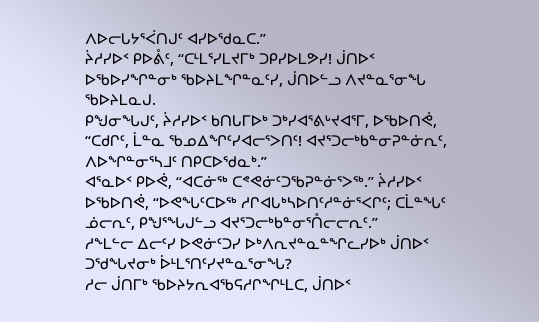ᐱᐅᓕᒐᔭᕐᐹᑎᒍᑦ ᐊᓯᐅᖁᓇᑕ.”
ᔩᓱᓯᐅᑉ ᑭᐅᕔᑦ, “ᑕᒻᒪᕐᓯᒪᔪᒥᒃ ᑐᑭᓯᐅᒪᕗᓯ! ᒎᑎᐅᑉ ᐅᖃᐅᓯᖏᓐᓂᒃ ᖃᐅᔨᒪᖏᓐᓇᑦᓯ, ᒎᑎᐅᓪᓗ ᐱᔪᓐᓇᕐᓂᖓ ᖃᐅᔨᒪᓇᒍ.
ᑭᖑᓂᖓᒍᑦ, ᔩᓱᓯᐅᑉ ᑲᑎᒐᒥᐅᒃ ᑐᒃᓯᐊᕐᕕᒡᔪᐊᕐᒥ, ᐅᖃᐅᑎᕚ, “ᑕᑯᒋᑦ, ᒫᓐᓇ ᖃᓄᐃᖏᑦᓯᐊᓕᕐᐳᑎᑦ! ᐊᔪᕐᑐᓕᒃᑲᓐᓂᕈᓐᓃᕆᑦ, ᐱᐅᖏᓐᓂᕐᓴᒧᑦ ᑎᑭᑕᐅᖁᓇᒃ.”
ᐊᕐᓇᐅᑉ ᑭᐅᕚ, “ᐊᑕᓃᖅ ᑕᕝᕙᓃᑦᑐᖃᕈᓐᓃᕐᐳᖅ.” ᔩᓱᓯᐅᑉ ᐅᖃᐅᑎᕚ, “ᐅᕙᖓᑦᑕᐅᖅ ᓱᒋᐊᒐᒃᓴᐅᑎᑦᓱᓐᓃᕐᐸᒋᑦ; ᑕᒫᓐᖓᑦ ᓅᓕᕆᑦ, ᑭᖑᕐᖓᒍᓪᓗ ᐊᔪᕐᑐᓕᒃᑲᓐᓂᕐᑍᓕᓕᕆᑦ.”
ᓱᖕᒪᓪᓕ ᐃᓕᑦᓯ ᐅᕙᓃᑦᑐᓯ ᐅᒃᐱᕆᔪᓐᓇᓐᖏᓚᓯᐅᒃ ᒎᑎᐅᑉ ᑐᖁᖓᔪᓂᒃ ᐆᒻᒪᕐᑎᑦᓯᔪᓐᓇᕐᓂᖓ?
ᓱᓕ ᒎᑎᒥᒃ ᖃᐅᔨᔭᕆᐊᖃᕋᓱᒋᖏᒻᒪᑕ, ᒎᑎᐅᑉ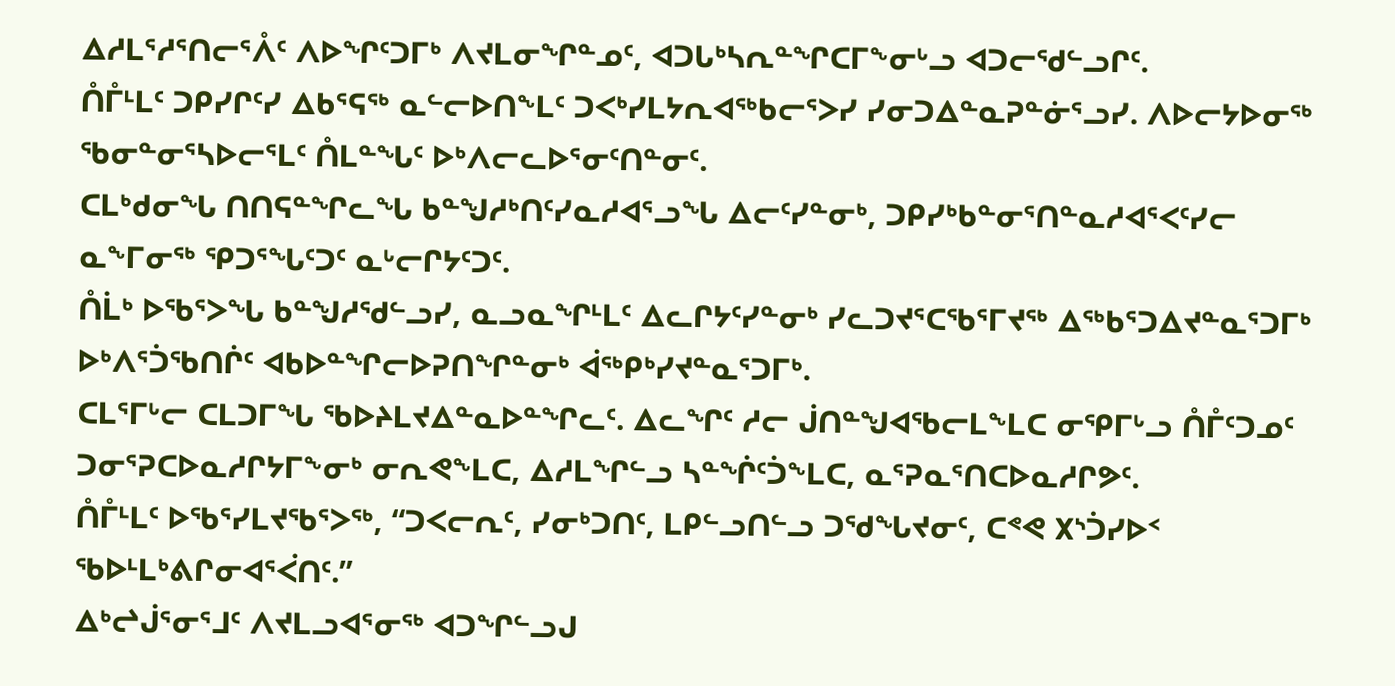ᐃᓱᒪᕐᓱᕐᑎᓕᕐᐰᑦ ᐱᐅᖏᑦᑐᒥᒃ ᐱᔪᒪᓂᖏᓐᓄᑦ, ᐊᑐᒐᒃᓴᕆᓐᖏᑕᒥᖕᓂᒡᓗ ᐊᑐᓕᖁᓪᓗᒋᑦ.
ᑍᒤᒻᒪᑦ ᑐᑭᓯᒋᑦᓯ ᐃᑲᕐᕋᖅ ᓇᓪᓕᐅᑎᖕᒪᑦ ᑐᐸᒃᓯᒪᔭᕆᐊᖅᑲᓕᕐᐳᓯ ᓯᓂᑐᐃᓐᓇᕈᓐᓃᕐᓗᓯ. ᐱᐅᓕᔭᐅᓂᖅ ᖃᓂᓐᓂᕐᓴᐅᓕᕐᒪᑦ ᑍᒪᓐᖓᑦ ᐅᒃᐱᓕᓚᐅᕐᓂᑦᑎᓐᓂᑦ.
ᑕᒪᒃᑯᓂᖓ ᑎᑎᕋᓐᖏᓚᖓ ᑲᓐᖑᓱᒃᑎᑦᓯᓇᓱᐊᕐᓗᖓ ᐃᓕᑦᓯᓐᓂᒃ, ᑐᑭᓯᒃᑲᓐᓂᕐᑎᓐᓇᓱᐊᕐᐸᑦᓯᓕ ᓇᖕᒥᓂᖅ ᕿᑐᕐᖓᑦᑐᑦ ᓇᒡᓕᒋᔭᑦᑐᑦ.
ᑍᒫᒃ ᐅᖃᕐᐳᖓ ᑲᓐᖑᓱᖁᓪᓗᓯ, ᓇᓗᓇᖏᒻᒪᑦ ᐃᓚᒋᔭᑦᓯᓐᓂᒃ ᓯᓚᑐᔪᕐᑕᖃᕐᒥᔪᖅ ᐃᖅᑲᕐᑐᐃᔪᓐᓇᕐᑐᒥᒃ ᐅᒃᐱᕐᑑᖃᑎᒌᑦ ᐊᑲᐅᓐᖏᓕᐅᕈᑎᖏᓐᓂᒃ ᐋᖅᑭᒃᓯᔪᓐᓇᕐᑐᒥᒃ.
ᑕᒪᕐᒥᒡᓕ ᑕᒪᑐᒥᖓ ᖃᐅᔨᒪᔪᐃᓐᓇᐅᓐᖏᓚᑦ. ᐃᓚᖏᑦ ᓱᓕ ᒎᑎᓐᖑᐊᖃᓕᒪᖕᒪᑕ ᓂᕿᒥᒡᓗ ᑍᒤᑦᑐᓄᑦ ᑐᓂᕐᕈᑕᐅᓇᓱᒋᔭᒥᖕᓂᒃ ᓂᕆᕙᖕᒪᑕ, ᐃᓱᒪᖏᓪᓗ ᓴᓐᖐᑦᑑᖕᒪᑕ, ᓇᕐᕈᓇᕐᑎᑕᐅᓇᓱᒋᕗᑦ.
ᑍᒤᒻᒪᑦ ᐅᖃᕐᓯᒪᔪᖃᕐᐳᖅ, “ᑐᐸᓕᕆᑦ, ᓯᓂᒃᑐᑎᑦ, ᒪᑭᓪᓗᑎᓪᓗ ᑐᖁᖓᔪᓂᑦ, ᑕᕝᕙ ᙭ᔅᑑᓯᐅᑉ ᖃᐅᒻᒪᒃᕕᒋᓂᐊᕐᐹᑎᑦ.”
ᐃᒃᖠᒎᕐᓂᕐᒧᑦ ᐱᔪᒪᓗᐊᕐᓂᖅ ᐊᑐᖏᓪᓗᒍ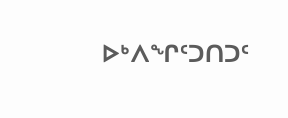ᐅᒃᐱᖏᑦᑐᑎᑐᑦ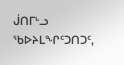ᒎᑎᒥᒡᓗ ᖃᐅᔨᒪᖏᑦᑐᑎᑐᑦ,